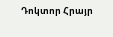Դոկտոր Հրայր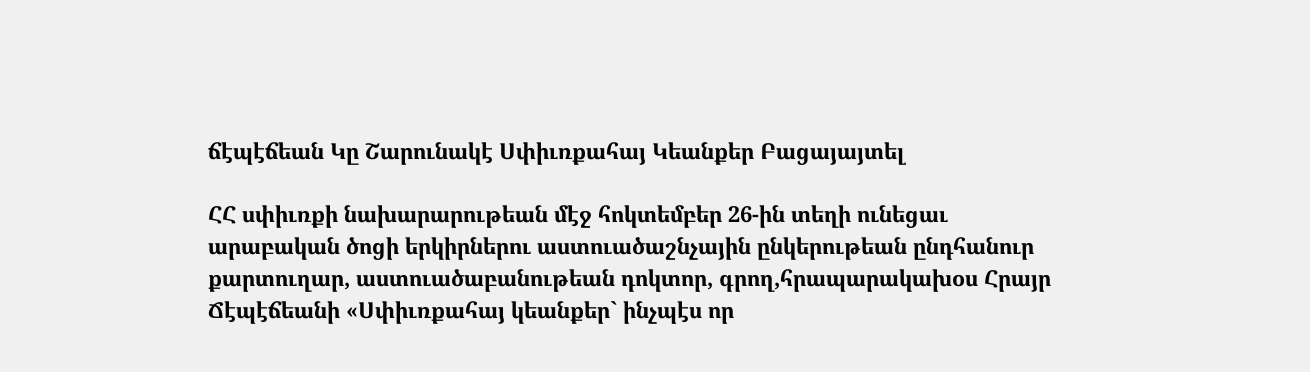ճէպէճեան Կը Շարունակէ Սփիւռքահայ Կեանքեր Բացայայտել

ՀՀ սփիւռքի նախարարութեան մէջ հոկտեմբեր 26-ին տեղի ունեցաւ արաբական ծոցի երկիրներու աստուածաշնչային ընկերութեան ընդհանուր քարտուղար, աստուածաբանութեան դոկտոր, գրող,հրապարակախօս Հրայր Ճէպէճեանի «Սփիւռքահայ կեանքեր` ինչպէս որ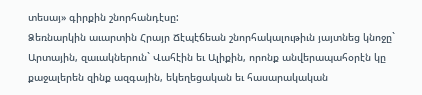տեսայ» գիրքին շնորհանդէսը:
Ձեռնարկին աւարտին Հրայր Ճէպէճեան շնորհակալութիւն յայտնեց կնոջը` Արտային, զաւակներուն` Վահէին եւ Ալիքին, որոնք անվերապահօրէն կը քաջալերեն զինք ազգային, եկեղեցական եւ հասարակական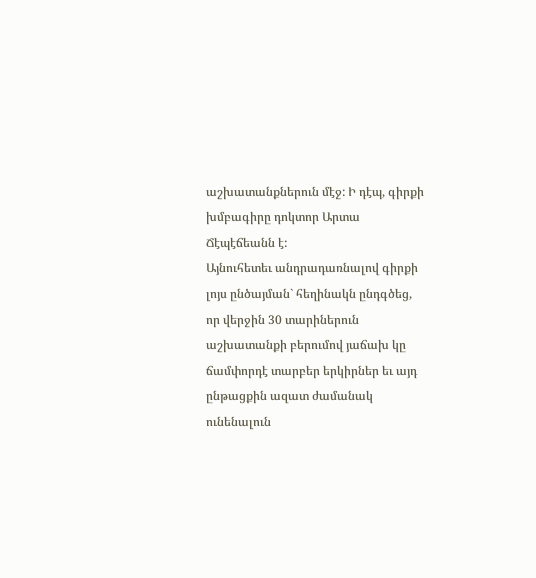աշխատանքներուն մէջ: Ի դէպ, գիրքի խմբագիրը դոկտոր Արտա Ճէպէճեանն է:
Այնուհետեւ անդրադառնալով գիրքի լոյս ընծայման` հեղինակն ընդգծեց, որ վերջին 30 տարիներուն աշխատանքի բերումով յաճախ կը ճամփորդէ տարբեր երկիրներ եւ այդ ընթացքին ազատ ժամանակ ունենալուն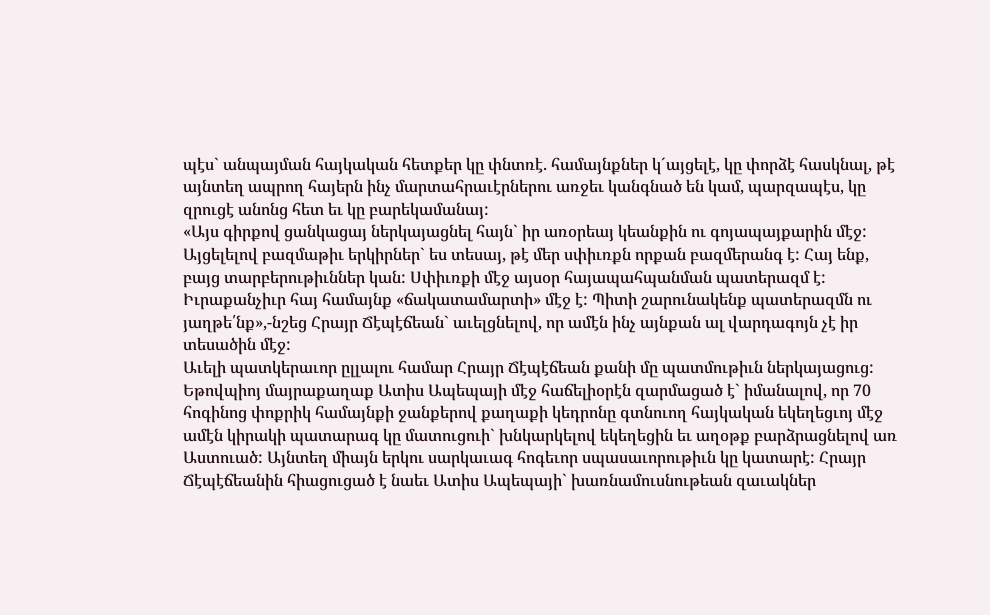պէս` անպայման հայկական հետքեր կը փնտռէ. համայնքներ կ´այցելէ, կը փորձէ հասկնալ, թէ այնտեղ ապրող հայերն ինչ մարտահրաւէրներու առջեւ կանգնած են կամ, պարզապէս, կը զրուցէ անոնց հետ եւ կը բարեկամանայ:
«Այս գիրքով ցանկացայ ներկայացնել հայն` իր առօրեայ կեանքին ու գոյապայքարին մէջ: Այցելելով բազմաթիւ երկիրներ` ես տեսայ, թէ մեր սփիւռքն որքան բազմերանգ է: Հայ ենք, բայց տարբերութիւններ կան: Սփիւռքի մէջ այսօր հայապահպանման պատերազմ է: Իւրաքանչիւր հայ համայնք «ճակատամարտի» մէջ է: Պիտի շարունակենք պատերազմն ու յաղթե՛նք»,-նշեց Հրայր Ճէպէճեան` աւելցնելով, որ ամէն ինչ այնքան ալ վարդագոյն չէ իր տեսածին մէջ:
Աւելի պատկերաւոր ըլլալու համար Հրայր Ճէպէճեան քանի մը պատմութիւն ներկայացուց: Եթովպիոյ մայրաքաղաք Ատիս Ապեպայի մէջ հաճելիօրէն զարմացած է` իմանալով, որ 70 հոգինոց փոքրիկ համայնքի ջանքերով քաղաքի կեդրոնը գտնուող հայկական եկեղեցւոյ մէջ ամէն կիրակի պատարագ կը մատուցուի` խնկարկելով եկեղեցին եւ աղօթք բարձրացնելով առ Աստուած: Այնտեղ միայն երկու սարկաւագ հոգեւոր սպասաւորութիւն կը կատարէ: Հրայր Ճէպէճեանին հիացուցած է նաեւ Ատիս Ապեպայի` խառնամուսնութեան զաւակներ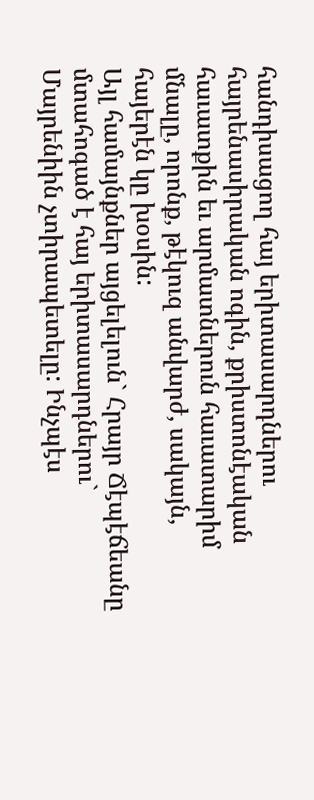հանդիսացող հայ երիտասարդներու հայրենասիրական ոգին, քրիստոնէական հաւատքին եւ արմատներուն հաւատարիմ մնալը, որոնք, թէկուզ անվարժ, սակայն, հայերէն կը խօսին:
Այլ համայնքներ այցելելուն` Հրայր Ճէպէճեանը մտահոգած է հայ երիտասարդներու` Մայրենիին չտիրապետելը: Ինչպէս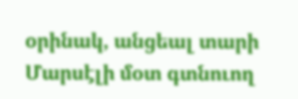օրինակ, անցեալ տարի Մարսէլի մօտ գտնուող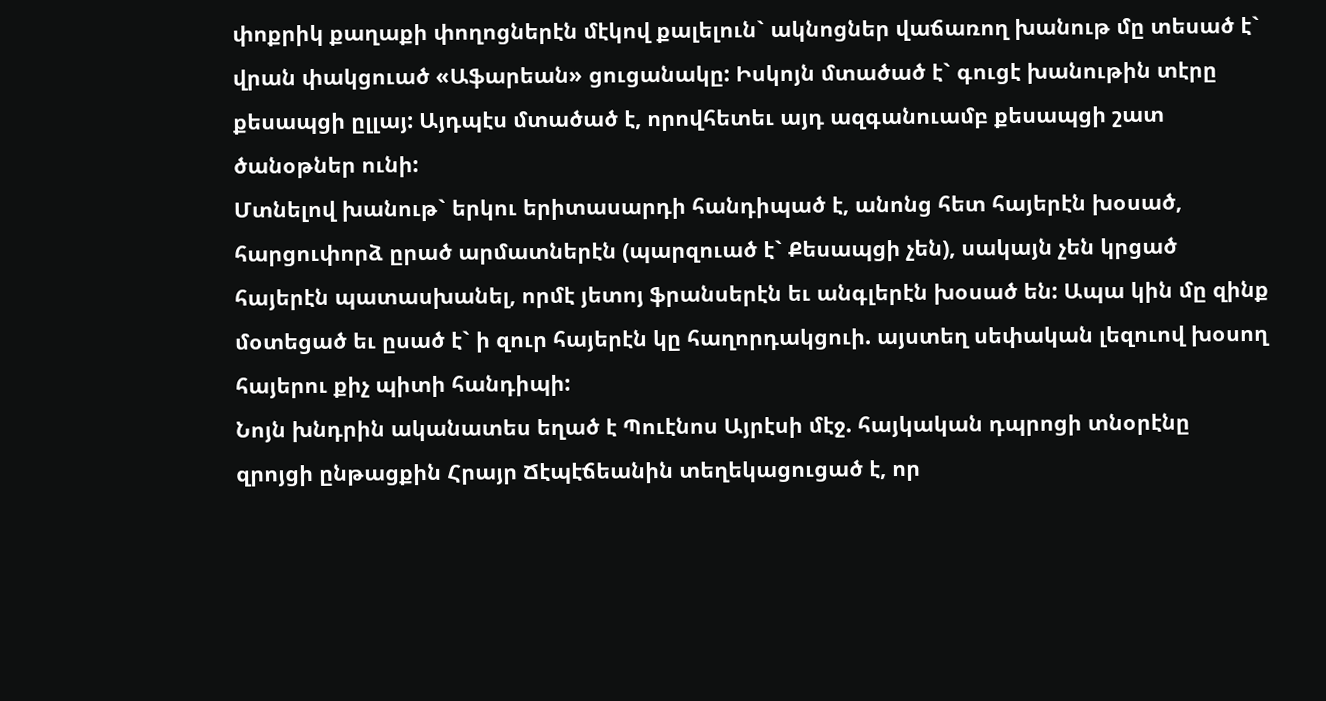փոքրիկ քաղաքի փողոցներէն մէկով քալելուն` ակնոցներ վաճառող խանութ մը տեսած է` վրան փակցուած «Աֆարեան» ցուցանակը: Իսկոյն մտածած է` գուցէ խանութին տէրը քեսապցի ըլլայ: Այդպէս մտածած է, որովհետեւ այդ ազգանուամբ քեսապցի շատ ծանօթներ ունի:
Մտնելով խանութ` երկու երիտասարդի հանդիպած է, անոնց հետ հայերէն խօսած, հարցուփորձ ըրած արմատներէն (պարզուած է` Քեսապցի չեն), սակայն չեն կրցած հայերէն պատասխանել, որմէ յետոյ ֆրանսերէն եւ անգլերէն խօսած են: Ապա կին մը զինք մօտեցած եւ ըսած է` ի զուր հայերէն կը հաղորդակցուի. այստեղ սեփական լեզուով խօսող հայերու քիչ պիտի հանդիպի:
Նոյն խնդրին ականատես եղած է Պուէնոս Այրէսի մէջ. հայկական դպրոցի տնօրէնը զրոյցի ընթացքին Հրայր Ճէպէճեանին տեղեկացուցած է, որ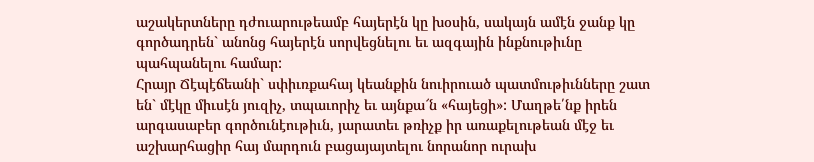աշակերտները դժուարութեամբ հայերէն կը խօսին, սակայն ամէն ջանք կը գործադրեն` անոնց հայերէն սորվեցնելու եւ ազգային ինքնութիւնը պահպանելու համար:
Հրայր Ճէպէճեանի` սփիւռքահայ կեանքին նուիրուած պատմութիւնները շատ են` մէկը միւսէն յուզիչ, տպաւորիչ եւ այնքա՜ն «հայեցի»: Մաղթե՛նք իրեն արգասաբեր գործունէութիւն, յարատեւ թռիչք իր առաքելութեան մէջ եւ աշխարհացիր հայ մարդուն բացայայտելու նորանոր ուրախ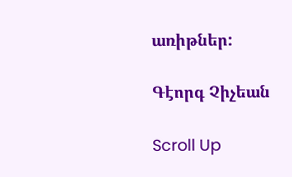առիթներ:

Գէորգ Չիչեան

Scroll Up